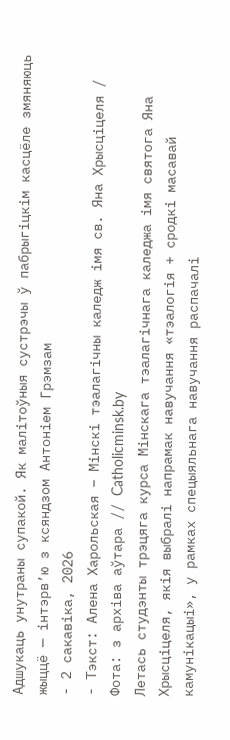Адшукаць унутраны супакой. Як малітоўныя сустрэчы ў пабрыгіцкім касцёле змяняюць жыццё — інтэрв’ю з ксяндзом Антоніем Грэмзам
- 2 сакавіка, 2026
- Тэкст: Алена Харольская – Мінскі тэалагічны каледж імя св. Яна Хрысціцеля / Фота: з архіва аўтара // Catholicminsk.by
Летась студэнты трэцяга курса Мінскага тэалагічнага каледжа імя святога Яна Хрысціцеля, якія выбралі напрамак навучання «тэалогія + сродкі масавай камунікацыі», у рамках спецыяльнага навучання распачалі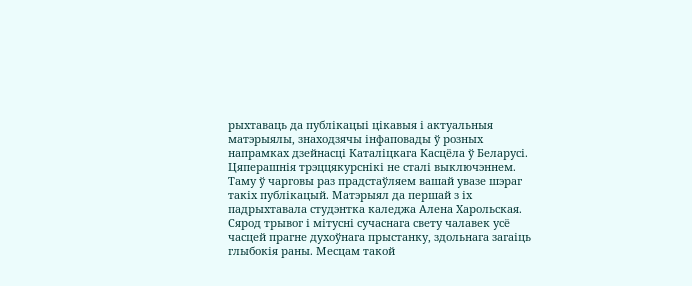рыхтаваць да публікацыі цікавыя і актуальныя матэрыялы, знаходзячы інфаповады ў розных напрамках дзейнасці Каталіцкага Касцёла ў Беларусі. Цяперашнія трэццякурснікі не сталі выключэннем. Таму ў чарговы раз прадстаўляем вашай увазе шэраг такіх публікацый. Матэрыял да першай з іх падрыхтавала студэнтка каледжа Алена Харольская.
Сярод трывог і мітусні сучаснага свету чалавек усё часцей прагне духоўнага прыстанку, здольнага загаіць глыбокія раны. Месцам такой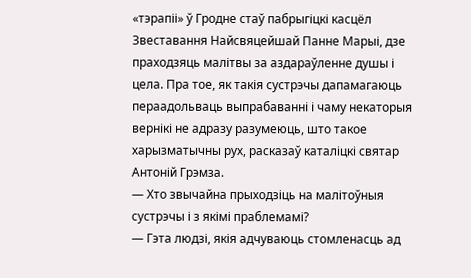«тэрапіі» ў Гродне стаў пабрыгіцкі касцёл Звеставання Найсвяцейшай Панне Марыі, дзе праходзяць малітвы за аздараўленне душы і цела. Пра тое, як такія сустрэчы дапамагаюць пераадольваць выпрабаванні і чаму некаторыя вернікі не адразу разумеюць, што такое харызматычны рух, расказаў каталіцкі святар Антоній Грэмза.
— Хто звычайна прыходзіць на малітоўныя сустрэчы і з якімі праблемамі?
— Гэта людзі, якія адчуваюць стомленасць ад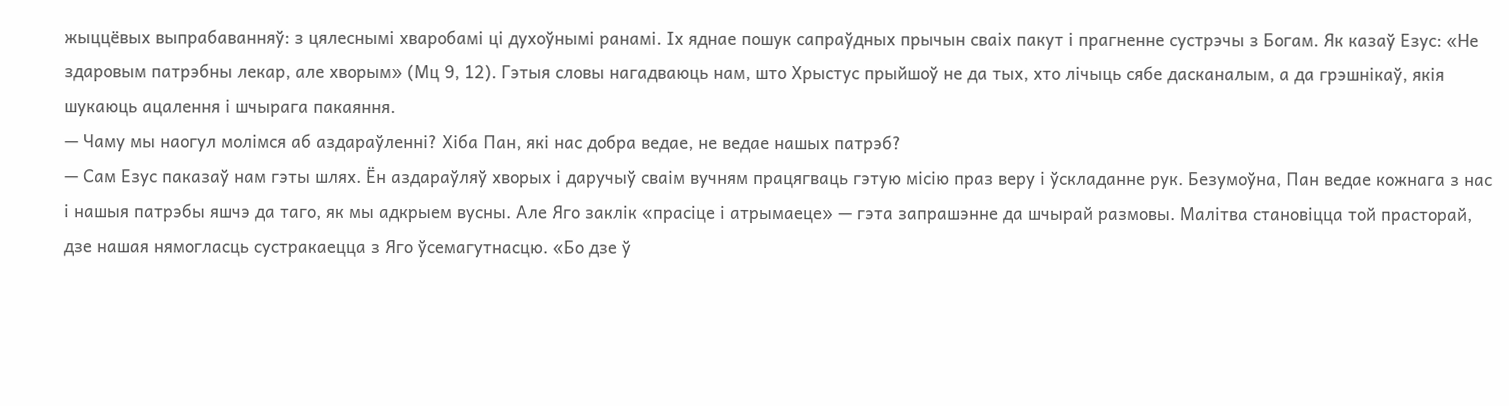жыццёвых выпрабаванняў: з цялеснымі хваробамі ці духоўнымі ранамі. Іх яднае пошук сапраўдных прычын сваіх пакут і прагненне сустрэчы з Богам. Як казаў Езус: «Не здаровым патрэбны лекар, але хворым» (Мц 9, 12). Гэтыя словы нагадваюць нам, што Хрыстус прыйшоў не да тых, хто лічыць сябе дасканалым, а да грэшнікаў, якія шукаюць ацалення і шчырага пакаяння.
— Чаму мы наогул молімся аб аздараўленні? Хіба Пан, які нас добра ведае, не ведае нашых патрэб?
— Сам Езус паказаў нам гэты шлях. Ён аздараўляў хворых і даручыў сваім вучням працягваць гэтую місію праз веру і ўскладанне рук. Безумоўна, Пан ведае кожнага з нас і нашыя патрэбы яшчэ да таго, як мы адкрыем вусны. Але Яго заклік «прасіце і атрымаеце» — гэта запрашэнне да шчырай размовы. Малітва становіцца той прасторай, дзе нашая нямогласць сустракаецца з Яго ўсемагутнасцю. «Бо дзе ў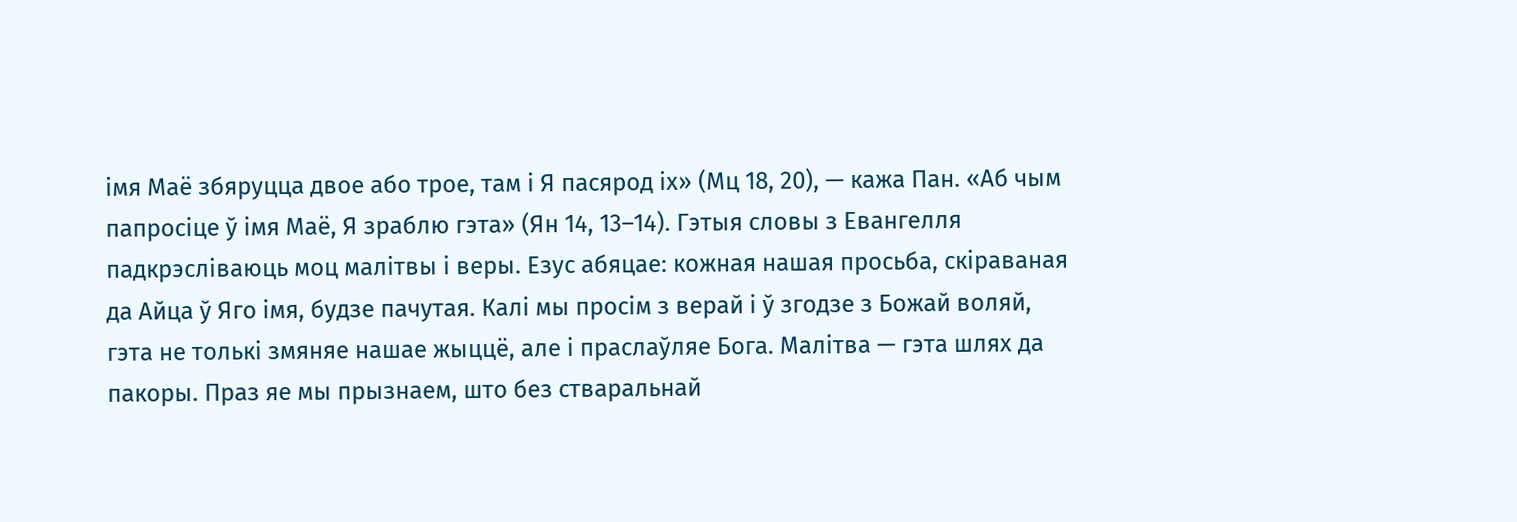імя Маё збяруцца двое або трое, там і Я пасярод іх» (Мц 18, 20), — кажа Пан. «Аб чым папросіце ў імя Маё, Я зраблю гэта» (Ян 14, 13–14). Гэтыя словы з Евангелля падкрэсліваюць моц малітвы і веры. Езус абяцае: кожная нашая просьба, скіраваная да Айца ў Яго імя, будзе пачутая. Калі мы просім з верай і ў згодзе з Божай воляй, гэта не толькі змяняе нашае жыццё, але і праслаўляе Бога. Малітва — гэта шлях да пакоры. Праз яе мы прызнаем, што без стваральнай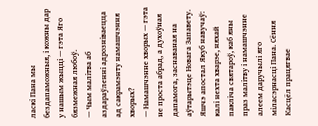ласкі Пана мы бездапаможныя, і кожны дар у нашым жыцці — гэта Яго бязмежная любоў.
— Чым малітва аб аздараўленні адрозніваецца ад сакрамэнту намашчэння хворых?
— Намашчэнне хворых — гэта не проста абрад, а духоўная дапамога, заснаваная на аўтарытэце Новага Запавету. Яшчэ апостал Якуб навучаў: калі нехта хварэе, няхай пакліча святароў, каб яны праз малітву і намашчэнне алеем даручылі яго міласэрнасці Пана. Сёння Касцёл працягвае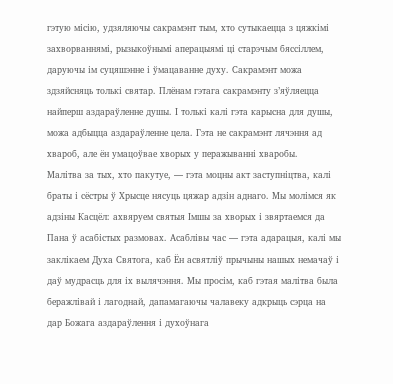гэтую місію, удзяляючы сакрамэнт тым, хто сутыкаецца з цяжкімі захворваннямі, рызыкоўнымі аперацыямі ці старэчым бяссіллем, даруючы ім суцяшэнне і ўмацаванне духу. Сакрамэнт можа здзяйсняць толькі святар. Плёнам гэтага сакрамэнту з’яўляецца найперш аздараўленне душы. І толькі калі гэта карысна для душы, можа адбыцца аздараўленне цела. Гэта не сакрамэнт лячэння ад хвароб, але ён умацоўвае хворых у перажыванні хваробы.
Малітва за тых, хто пакутуе, — гэта моцны акт заступніцтва, калі браты і сёстры ў Хрысце нясуць цяжар адзін аднаго. Мы молімся як адзіны Касцёл: ахвяруем святыя Імшы за хворых і звяртаемся да Пана ў асабістых размовах. Асаблівы час — гэта адарацыя, калі мы заклікаем Духа Святога, каб Ён асвятліў прычыны нашых немачаў і даў мудрасць для іх вылячэння. Мы просім, каб гэтая малітва была беражлівай і лагоднай, дапамагаючы чалавеку адкрыць сэрца на дар Божага аздараўлення і духоўнага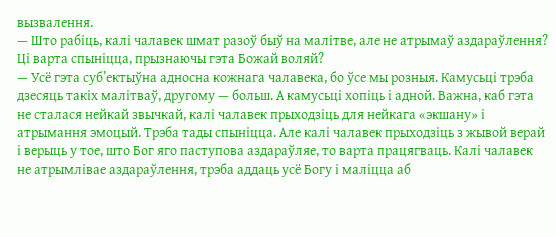вызвалення.
— Што рабіць, калі чалавек шмат разоў быў на малітве, але не атрымаў аздараўлення? Ці варта спыніцца, прызнаючы гэта Божай воляй?
— Усё гэта суб’ектыўна адносна кожнага чалавека, бо ўсе мы розныя. Камусьці трэба дзесяць такіх малітваў, другому — больш. А камусьці хопіць і адной. Важна, каб гэта не сталася нейкай звычкай, калі чалавек прыходзіць для нейкага «экшану» і атрымання эмоцый. Трэба тады спыніцца. Але калі чалавек прыходзіць з жывой верай і верыць у тое, што Бог яго паступова аздараўляе, то варта працягваць. Калі чалавек не атрымлівае аздараўлення, трэба аддаць усё Богу і маліцца аб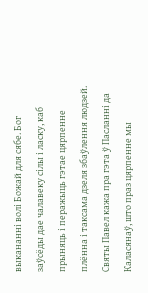выкананні волі Божай для сябе. Бог заўсёды дае чалавеку сілы і ласку, каб прыняць і перажыць гэтае цярпенне плённа і таксама дзеля збаўлення людзей. Святы Павел кажа пра гэта ў Пасланні да Каласянаў, што праз цярпенне мы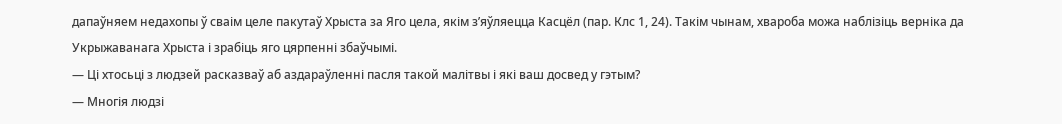дапаўняем недахопы ў сваім целе пакутаў Хрыста за Яго цела, якім з’яўляецца Касцёл (пар. Клс 1, 24). Такім чынам, хвароба можа наблізіць верніка да Укрыжаванага Хрыста і зрабіць яго цярпенні збаўчымі.
— Ці хтосьці з людзей расказваў аб аздараўленні пасля такой малітвы і які ваш досвед у гэтым?
— Многія людзі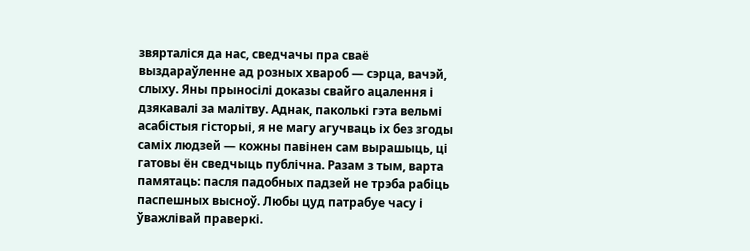звярталіся да нас, сведчачы пра сваё выздараўленне ад розных хвароб — сэрца, вачэй, слыху. Яны прыносілі доказы свайго ацалення і дзякавалі за малітву. Аднак, паколькі гэта вельмі асабістыя гісторыі, я не магу агучваць іх без згоды саміх людзей — кожны павінен сам вырашыць, ці гатовы ён сведчыць публічна. Разам з тым, варта памятаць: пасля падобных падзей не трэба рабіць паспешных высноў. Любы цуд патрабуе часу і ўважлівай праверкі.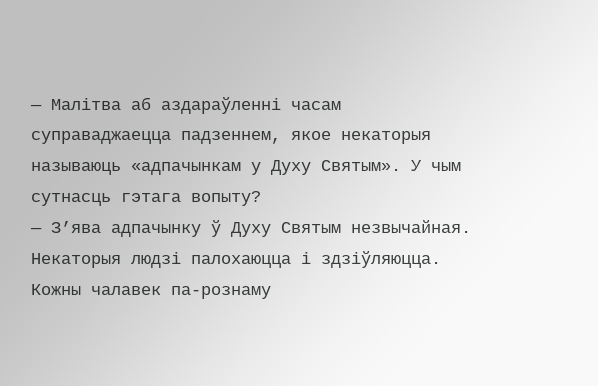— Малітва аб аздараўленні часам суправаджаецца падзеннем, якое некаторыя называюць «адпачынкам у Духу Святым». У чым сутнасць гэтага вопыту?
— З’ява адпачынку ў Духу Святым незвычайная. Некаторыя людзі палохаюцца і здзіўляюцца. Кожны чалавек па-рознаму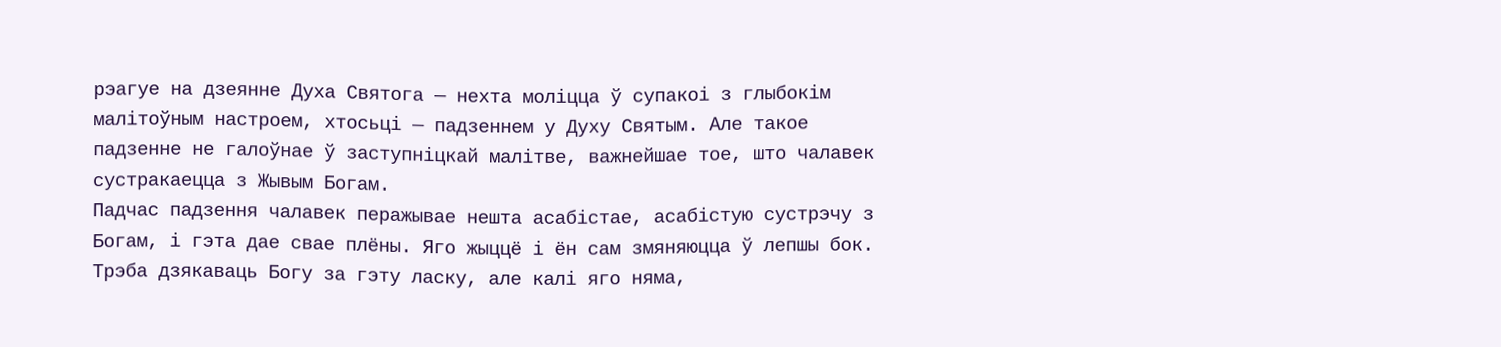рэагуе на дзеянне Духа Святога — нехта моліцца ў супакоі з глыбокім малітоўным настроем, хтосьці — падзеннем у Духу Святым. Але такое падзенне не галоўнае ў заступніцкай малітве, важнейшае тое, што чалавек сустракаецца з Жывым Богам.
Падчас падзення чалавек перажывае нешта асабістае, асабістую сустрэчу з Богам, і гэта дае свае плёны. Яго жыццё і ён сам змяняюцца ў лепшы бок. Трэба дзякаваць Богу за гэту ласку, але калі яго няма,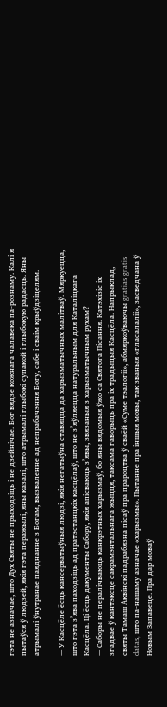гэта не азначае, што Дух Святы не прыходзіць і не дзейнічае. Бог вядзе кожнага чалавека па-рознаму. Калі я пытаўся ў людзей, якія гэта перажылі, яны казалі, што атрымалі глыбокі супакой і глыбокую радасць. Яны атрымалі ўнутранае паяднанне з Богам, вызваленне ад непрабачэння Богу, сабе і сваім крыўдзіцелям.

— У Касцёле ёсць кансерватыўныя людзі, якія негатыўна ставяцца да харызматычных малітваў. Мяркуецца, што гэта з’ява паходзіць ад пратэстанцкіх касцёлаў, што не з’яўляецца натуральным для Каталіцкага Касцёла. Ці ёсць дакументы Сабору, якія апісваюць з’явы, звязаныя з харызматычным рухам?
— Саборы не пералічваюць канкрэтных харызмаў, бо яны вядомыя ўжо са Святога Пісання. Катэхізіс іх згадвае ў кантэксце сакрамэнтальнага жыцця, таксама гаворыць пра іх традыцыя Касцёла. Напрыклад, святы Тамаш Аквінскі падрабязна пісаў пра прароцтва ў сваёй «Суме тэалогіі», абмяркоўваючы gratias gratis datas, што па-нашаму азначае «харызмы». Пытанне пра іншыя мовы, так званыя «гласалаліі», засведчана ў Новым Запавеце. Пра дар моваў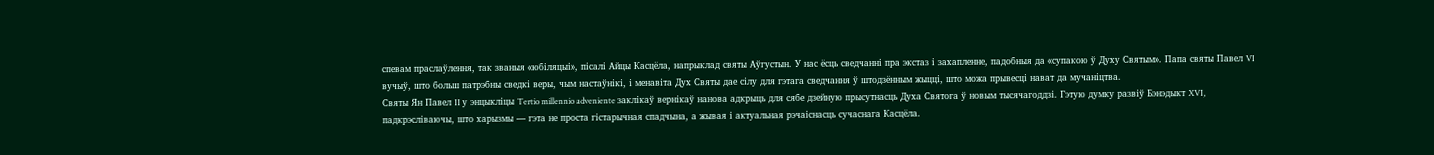спевам праслаўлення, так званыя «юбіляцыі», пісалі Айцы Касцёла, напрыклад святы Аўгустын. У нас ёсць сведчанні пра экстаз і захапленне, падобныя да «супакою ў Духу Святым». Папа святы Павел VI вучыў, што больш патрэбны сведкі веры, чым настаўнікі, і менавіта Дух Святы дае сілу для гэтага сведчання ў штодзённым жыцці, што можа прывесці нават да мучаніцтва.
Святы Ян Павел II у энцыкліцы Tertio millennio adveniente заклікаў вернікаў нанова адкрыць для сябе дзейную прысутнасць Духа Святога ў новым тысячагоддзі. Гэтую думку развіў Бэнэдыкт XVI, падкрэсліваючы, што харызмы — гэта не проста гістарычная спадчына, а жывая і актуальная рэчаіснасць сучаснага Касцёла.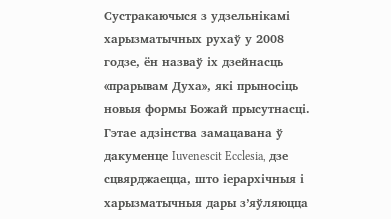Сустракаючыся з удзельнікамі харызматычных рухаў у 2008 годзе, ён назваў іх дзейнасць «прарывам Духа», які прыносіць новыя формы Божай прысутнасці. Гэтае адзінства замацавана ў дакуменце Iuvenescit Ecclesia, дзе сцвярджаецца, што іерархічныя і харызматычныя дары з’яўляюцца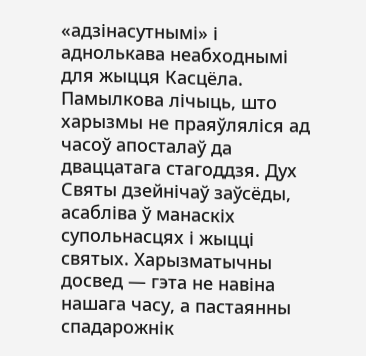«адзінасутнымі» і аднолькава неабходнымі для жыцця Касцёла.
Памылкова лічыць, што харызмы не праяўляліся ад часоў апосталаў да дваццатага стагоддзя. Дух Святы дзейнічаў заўсёды, асабліва ў манаскіх супольнасцях і жыцці святых. Харызматычны досвед — гэта не навіна нашага часу, а пастаянны спадарожнік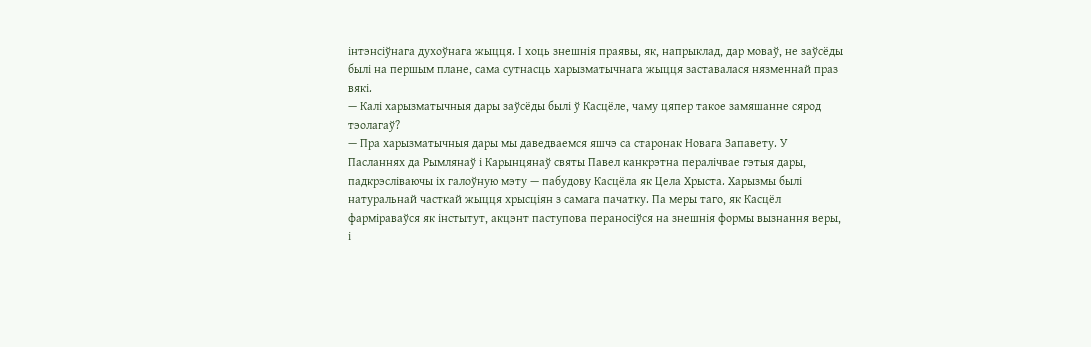інтэнсіўнага духоўнага жыцця. І хоць знешнія праявы, як, напрыклад, дар моваў, не заўсёды былі на першым плане, сама сутнасць харызматычнага жыцця заставалася нязменнай праз вякі.
— Калі харызматычныя дары заўсёды былі ў Касцёле, чаму цяпер такое замяшанне сярод тэолагаў?
— Пра харызматычныя дары мы даведваемся яшчэ са старонак Новага Запавету. У Пасланнях да Рымлянаў і Карынцянаў святы Павел канкрэтна пералічвае гэтыя дары, падкрэсліваючы іх галоўную мэту — пабудову Касцёла як Цела Хрыста. Харызмы былі натуральнай часткай жыцця хрысціян з самага пачатку. Па меры таго, як Касцёл фарміраваўся як інстытут, акцэнт паступова пераносіўся на знешнія формы вызнання веры, і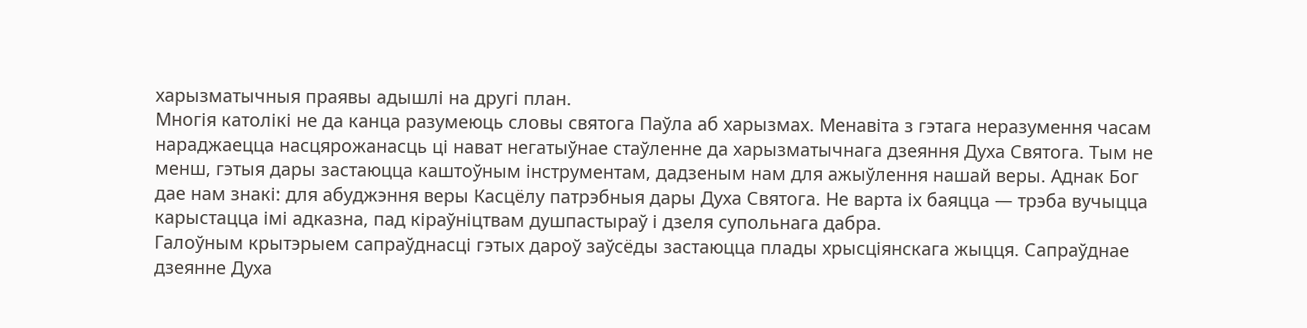харызматычныя праявы адышлі на другі план.
Многія католікі не да канца разумеюць словы святога Паўла аб харызмах. Менавіта з гэтага неразумення часам нараджаецца насцярожанасць ці нават негатыўнае стаўленне да харызматычнага дзеяння Духа Святога. Тым не менш, гэтыя дары застаюцца каштоўным інструментам, дадзеным нам для ажыўлення нашай веры. Аднак Бог дае нам знакі: для абуджэння веры Касцёлу патрэбныя дары Духа Святога. Не варта іх баяцца — трэба вучыцца карыстацца імі адказна, пад кіраўніцтвам душпастыраў і дзеля супольнага дабра.
Галоўным крытэрыем сапраўднасці гэтых дароў заўсёды застаюцца плады хрысціянскага жыцця. Сапраўднае дзеянне Духа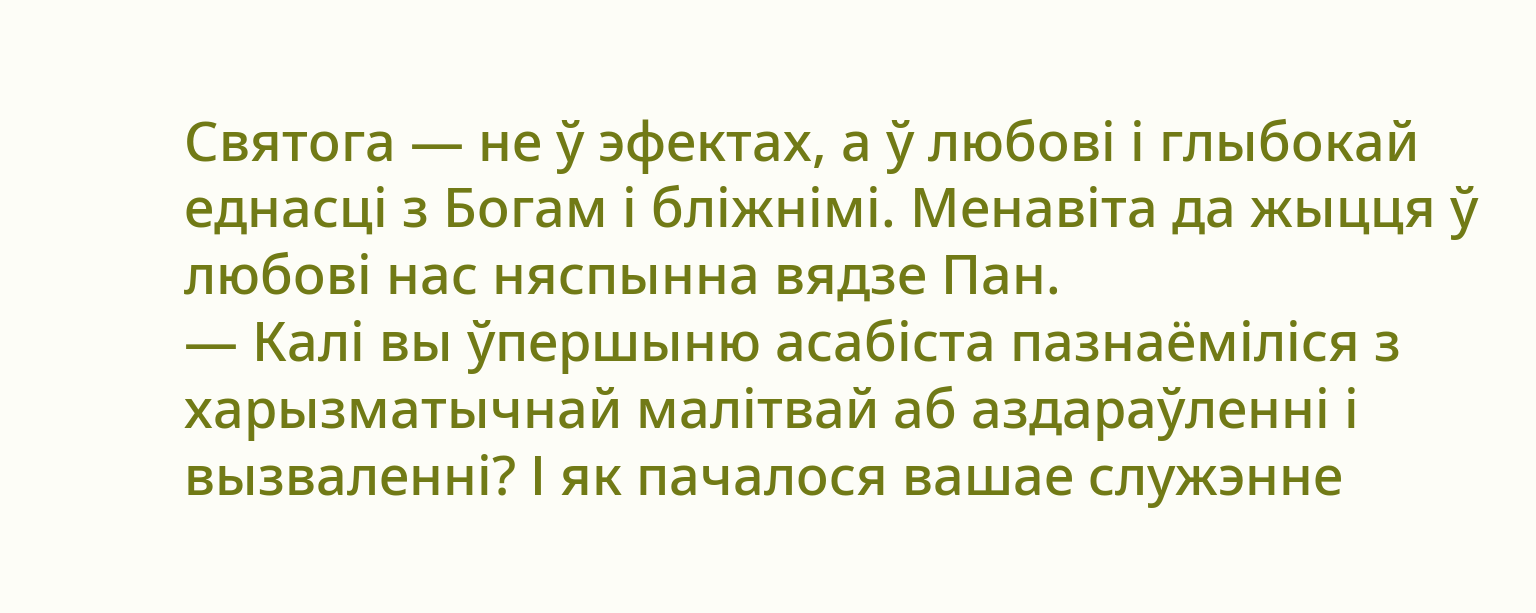Святога — не ў эфектах, а ў любові і глыбокай еднасці з Богам і бліжнімі. Менавіта да жыцця ў любові нас няспынна вядзе Пан.
— Калі вы ўпершыню асабіста пазнаёміліся з харызматычнай малітвай аб аздараўленні і вызваленні? І як пачалося вашае служэнне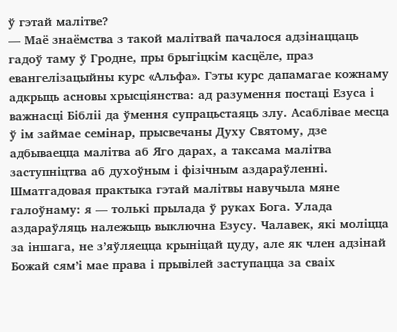ў гэтай малітве?
— Маё знаёмства з такой малітвай пачалося адзінаццаць гадоў таму ў Гродне, пры брыгіцкім касцёле, праз евангелізацыйны курс «Альфа». Гэты курс дапамагае кожнаму адкрыць асновы хрысціянства: ад разумення постаці Езуса і важнасці Бібліі да ўмення супрацьстаяць злу. Асаблівае месца ў ім займае семінар, прысвечаны Духу Святому, дзе адбываецца малітва аб Яго дарах, а таксама малітва заступніцтва аб духоўным і фізічным аздараўленні.
Шматгадовая практыка гэтай малітвы навучыла мяне галоўнаму: я — толькі прылада ў руках Бога. Улада аздараўляць належыць выключна Езусу. Чалавек, які моліцца за іншага, не з’яўляецца крыніцай цуду, але як член адзінай Божай сям’і мае права і прывілей заступацца за сваіх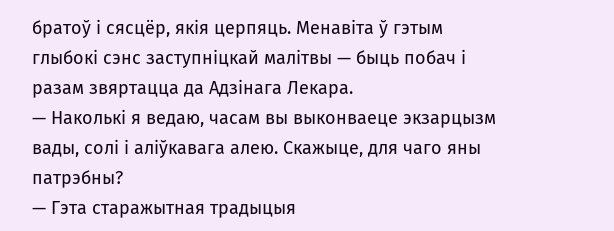братоў і сясцёр, якія церпяць. Менавіта ў гэтым глыбокі сэнс заступніцкай малітвы — быць побач і разам звяртацца да Адзінага Лекара.
— Наколькі я ведаю, часам вы выконваеце экзарцызм вады, солі і аліўкавага алею. Скажыце, для чаго яны патрэбны?
— Гэта старажытная традыцыя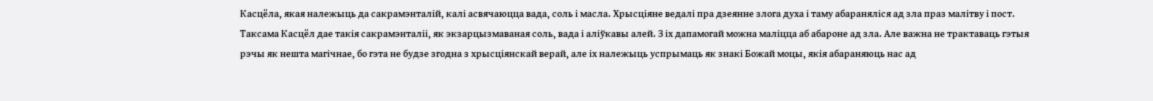Касцёла, якая належыць да сакрамэнталій, калі асвячаюцца вада, соль і масла. Хрысціяне ведалі пра дзеянне злога духа і таму абараняліся ад зла праз малітву і пост. Таксама Касцёл дае такія сакрамэнталіі, як экзарцызмаваная соль, вада і аліўкавы алей. З іх дапамогай можна маліцца аб абароне ад зла. Але важна не трактаваць гэтыя рэчы як нешта магічнае, бо гэта не будзе згодна з хрысціянскай верай, але іх належыць успрымаць як знакі Божай моцы, якія абараняюць нас ад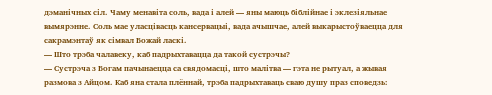дэманічных сіл. Чаму менавіта соль, вада і алей — яны маюць біблійнае і эклезіяльнае вымярэнне. Соль мае уласцівасць кансервацыі, вада ачышчае, алей выкарыстоўваецца для сакрамэнтаў як сімвал Божай ласкі.
— Што трэба чалавеку, каб падрыхтавацца да такой сустрэчы?
— Сустрэча з Богам пачынаецца са свядомасці, што малітва — гэта не рытуал, а жывая размова з Айцом. Каб яна стала плённай, трэба падрыхтаваць сваю душу праз споведзь: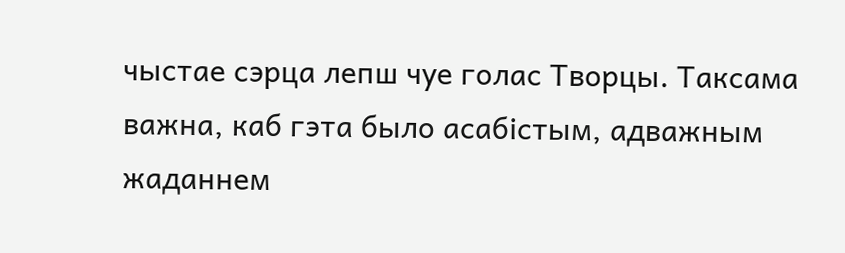чыстае сэрца лепш чуе голас Творцы. Таксама важна, каб гэта было асабістым, адважным жаданнем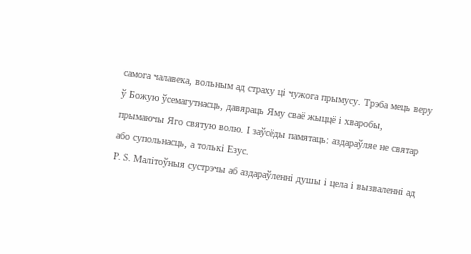самога чалавека, вольным ад страху ці чужога прымусу. Трэба мець веру ў Божую ўсемагутнасць, давяраць Яму сваё жыццё і хваробы, прымаючы Яго святую волю. І заўсёды памятаць: аздараўляе не святар або супольнасць, а толькі Езус.
P. S. Малітоўныя сустрэчы аб аздараўленні душы і цела і вызваленні ад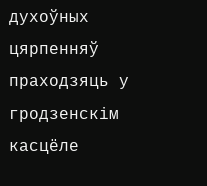духоўных цярпенняў праходзяць у гродзенскім касцёле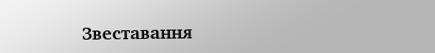Звеставання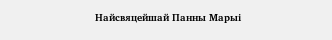Найсвяцейшай Панны Марыі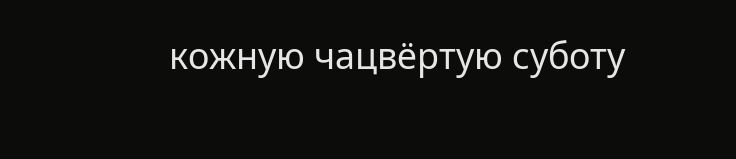кожную чацвёртую суботу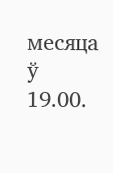месяца ў 19.00.